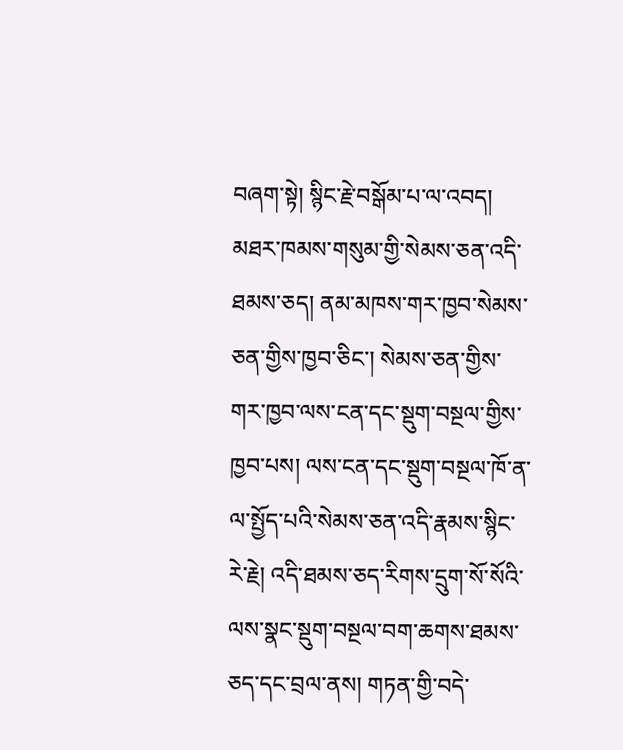བཞག་སྟེ། སྙིང་རྗེ་བསྒོམ་པ་ལ་འབད། མཐར་ཁམས་གསུམ་གྱི་སེམས་ཅན་འདི་ཐམས་ཅད། ནམ་མཁས་གར་ཁྱབ་སེམས་ཅན་གྱིས་ཁྱབ་ཅིང་། སེམས་ཅན་གྱིས་གར་ཁྱབ་ལས་ངན་དང་སྡུག་བསྔལ་གྱིས་ཁྱབ་པས། ལས་ངན་དང་སྡུག་བསྔལ་ཁོ་ན་ལ་སྤྱོད་པའི་སེམས་ཅན་འདི་རྣམས་སྙིང་རེ་རྗེ། འདི་ཐམས་ཅད་རིགས་དྲུག་སོ་སོའི་ལས་སྣང་སྡུག་བསྔལ་བག་ཆགས་ཐམས་ཅད་དང་བྲལ་ནས། གཏན་གྱི་བདེ་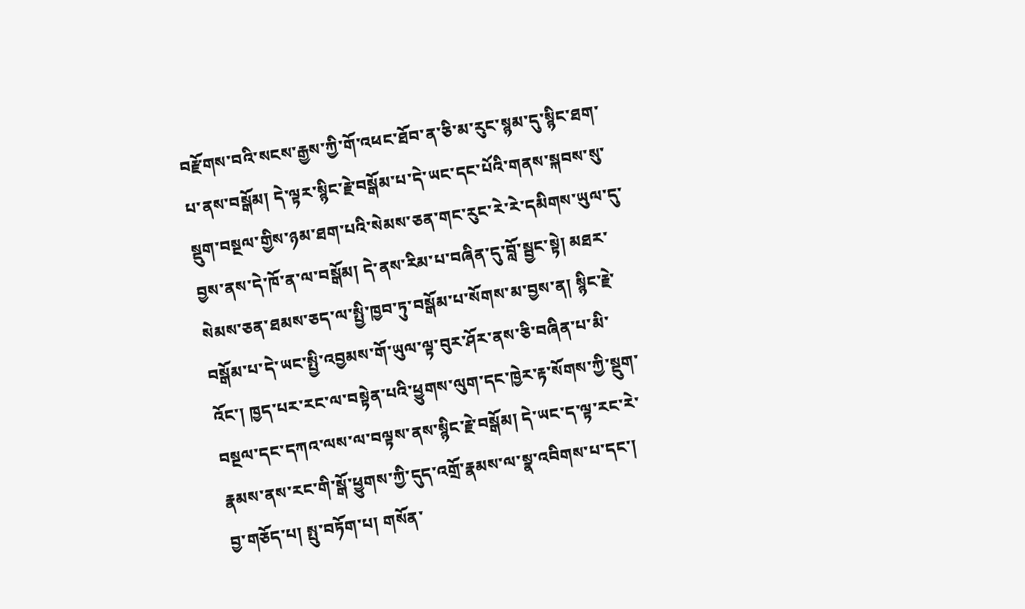བརྫོགས་བའི་སངས་རྒྱས་ཀྱི་གོ་འཕང་ཐོབ་ན་ཅི་མ་རུང་སྙམ་དུ་སྙིང་ཐག་པ་ནས་བསྒོམ། དེ་ལྟར་སྙིང་རྗེ་བསྒོམ་པ་དེ་ཡང་དང་པོའི་གནས་སྐབས་སུ་སྡུག་བསྔལ་གྱིས་ཉམ་ཐག་པའི་སེམས་ཅན་གང་རུང་རེ་རེ་དམིགས་ཡུལ་དུ་བྱས་ནས་དེ་ཁོ་ན་ལ་བསྒོམ། དེ་ནས་རིམ་པ་བཞིན་དུ་བློ་སྦྱང་སྟེ། མཐར་སེམས་ཅན་ཐམས་ཅད་ལ་སྤྱི་ཁྱབ་ཏུ་བསྒོམ་པ་སོགས་མ་བྱས་ན། སྙིང་རྗེ་བསྒོམ་པ་དེ་ཡང་སྤྱི་འབྱམས་གོ་ཡུལ་ལྟ་བུར་ཤོར་ནས་ཅི་བཞིན་པ་མི་འོང་། ཁྱད་པར་རང་ལ་བསྟེན་པའི་ཕྱུགས་ལུག་དང་ཁྱེར་རྟ་སོགས་ཀྱི་སྡུག་བསྔལ་དང་དཀའ་ལས་ལ་བལྟས་ནས་སྙིང་རྗེ་བསྒོམ། དེ་ཡང་ད་ལྟ་རང་རེ་རྣམས་ནས་རང་གི་སྒོ་ཕྱུགས་ཀྱི་དུད་འགྲོ་རྣམས་ལ་སྣ་འབིགས་པ་དང་། བྱ་གཅོད་པ། སྤུ་བཏོག་པ། གསོན་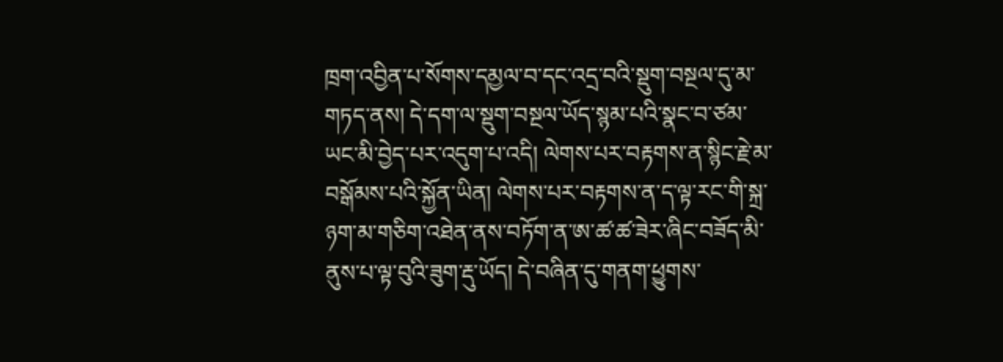ཁྲག་འབྱིན་པ་སོགས་དམྱལ་བ་དང་འདྲ་བའི་སྡུག་བསྔལ་དུ་མ་གཏད་ནས། དེ་དག་ལ་སྡུག་བསྔལ་ཡོད་སྙམ་པའི་སྣང་བ་ཙམ་ཡང་མི་བྱེད་པར་འདུག་པ་འདི། ལེགས་པར་བརྟགས་ན་སྙིང་རྗེ་མ་བསྒོམས་པའི་སྐྱོན་ཡིན། ལེགས་པར་བརྟགས་ན་ད་ལྟ་རང་གི་སྐྲ་ཉག་མ་གཅིག་འཐེན་ནས་བཏོག་ན་ཨ་ཚ་ཚ་ཟེར་ཞིང་བཟོད་མི་ནུས་པ་ལྟ་བུའི་ཟུག་རྡུ་ཡོད། དེ་བཞིན་དུ་གནག་ཕྱུགས་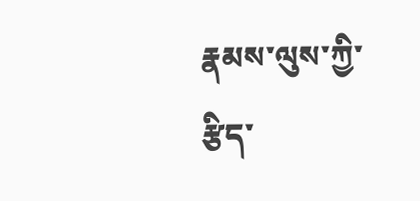རྣམས་ལུས་ཀྱི་རྩིད་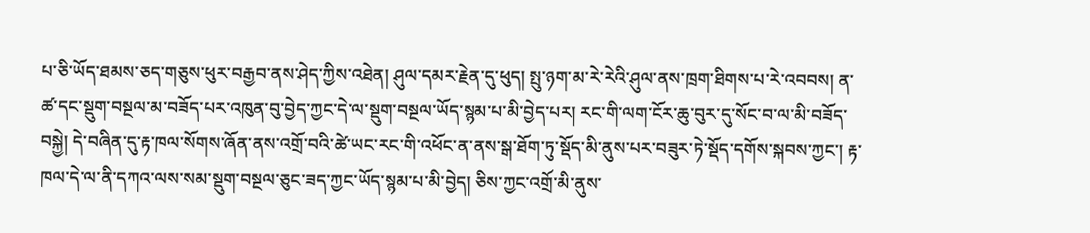པ་ཅི་ཡོད་ཐམས་ཅད་གཅུས་ཕུར་བརྒྱབ་ནས་ཤེད་ཀྱིས་འཐེན། ཤུལ་དམར་རྗེན་དུ་ཕུད། སྤུ་ཉག་མ་རེ་རེའི་ཤུལ་ནས་ཁྲག་ཐིགས་པ་རེ་འབབས། ན་ཚ་དང་སྡུག་བསྔལ་མ་བཟོད་པར་འཁུན་བུ་བྱེད་ཀྱང་དེ་ལ་སྡུག་བསྔལ་ཡོད་སྙམ་པ་མི་བྱེད་པར། རང་གི་ལག་ངོར་ཆུ་བུར་དུ་སོང་བ་ལ་མི་བཟོད་བསྐྱེ། དེ་བཞིན་དུ་རྟ་ཁལ་སོགས་ཞོན་ནས་འགྲོ་བའི་ཚེ་ཡང་རང་གི་འཕོང་ན་ནས་སྒ་ཐོག་ཏུ་སྡོད་མི་ནུས་པར་བཟུར་ཏེ་སྡོད་དགོས་སྐབས་ཀྱང་། རྟ་ཁལ་དེ་ལ་ནི་དཀའ་ལས་སམ་སྡུག་བསྔལ་ཅུང་ཟད་ཀྱང་ཡོད་སྙམ་པ་མི་བྱེད། ཅིས་ཀྱང་འགྲོ་མི་ནུས་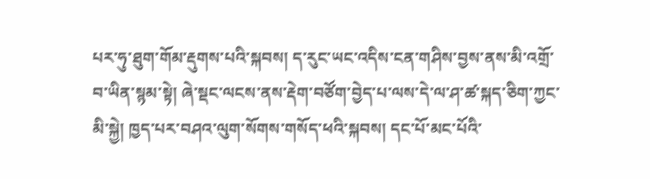པར་ཧུ་ཐུག་གོམ་རྡུགས་པའི་སྐབས། ད་རུང་ཡང་འདིས་ངན་གཤིས་བྱས་ནས་མི་འགྲོ་བ་ཡིན་སྙམ་སྟེ། ཞེ་སྡང་ལངས་ནས་རྡེག་བཙོག་བྱེད་པ་ལས་དེ་ལ་ཤ་ཚ་སྐད་ཅིག་ཀྱང་མི་སྐྱེ། ཁྱད་པར་བཤའ་ལུག་སོགས་གསོད་ཕའི་སྐབས། དང་པོ་མང་པོའི་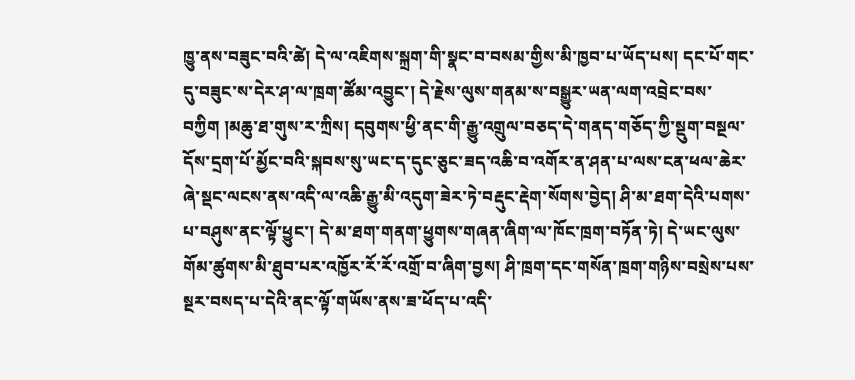ཁྱུ་ནས་བཟུང་བའི་ཚེ། དེ་ལ་འཇིགས་སྐྲག་གི་སྣང་བ་བསམ་གྱིས་མི་ཁྱབ་པ་ཡོད་པས། དང་པོ་གང་དུ་བཟུང་ས་དེར་ཤ་ལ་ཁྲག་ཚོམ་འབྱུང་། དེ་རྗེས་ལུས་གནམ་ས་བསྒྱུར་ཡན་ལག་འབྲེང་བས་བཀྱིག །མཆུ་ཐ་གུས་ར་ཀྲིས། དབུགས་ཕྱི་ནང་གི་རྒྱུ་འགྲུལ་བཅད་དེ་གནད་གཅོད་ཀྱི་སྡུག་བསྔལ་དོས་དྲག་པོ་མྱོང་བའི་སྐབས་སུ་ཡང་ད་དུང་ཅུང་ཟད་འཆི་བ་འགོར་ན་ཤན་པ་ལས་ངན་ཕལ་ཆེར་ཞེ་སྡང་ལངས་ནས་འདི་ལ་འཆི་རྒྱུ་མི་འདུག་ཟེར་ཏེ་བརྡུང་རྡེག་སོགས་བྱེད། ཤི་མ་ཐག་དེའི་པགས་པ་བཤུས་ནང་ལྟོ་ཕྱུང་། དེ་མ་ཐག་གནག་ཕྱུགས་གཞན་ཞིག་ལ་ཁོང་ཁྲག་བཏོན་ཏེ། དེ་ཡང་ལུས་གོམ་ཚུགས་མི་ཐུབ་པར་འཁྱོར་རོ་རོ་འགྲོ་བ་ཞིག་བྱས། ཤི་ཁྲག་དང་གསོན་ཁྲག་གཉིས་བསྲེས་པས་སྔར་བསད་པ་དེའི་ནང་ལྟོ་གཡོས་ནས་ཟ་ཕོད་པ་འདི་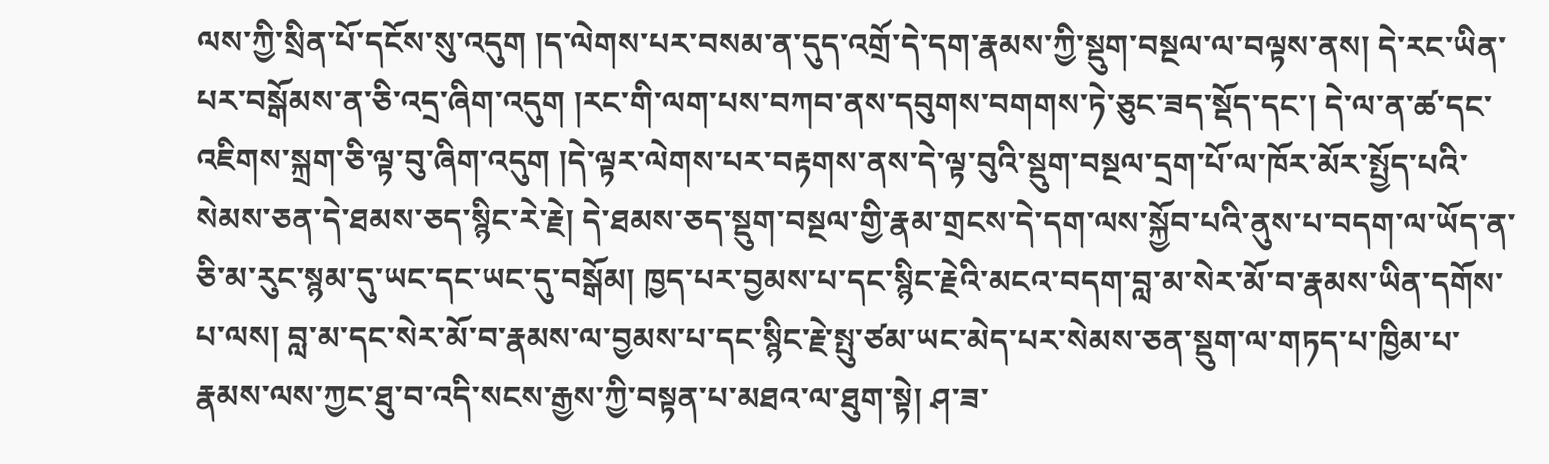ལས་ཀྱི་སྲིན་པོ་དངོས་སུ་འདུག །ད་ལེགས་པར་བསམ་ན་དུད་འགྲོ་དེ་དག་རྣམས་ཀྱི་སྡུག་བསྔལ་ལ་བལྟས་ནས། དེ་རང་ཡིན་པར་བསྒོམས་ན་ཅི་འདྲ་ཞིག་འདུག །རང་གི་ལག་པས་བཀབ་ནས་དབུགས་བགགས་ཏེ་ཅུང་ཟད་སྡོད་དང་། དེ་ལ་ན་ཚ་དང་འཇིགས་སྐྲག་ཅི་ལྟ་བུ་ཞིག་འདུག །དེ་ལྟར་ལེགས་པར་བརྟགས་ནས་དེ་ལྟ་བུའི་སྡུག་བསྔལ་དྲག་པོ་ལ་ཁོར་མོར་སྤྱོད་པའི་སེམས་ཅན་དེ་ཐམས་ཅད་སྙིང་རེ་རྗེ། དེ་ཐམས་ཅད་སྡུག་བསྔལ་གྱི་རྣམ་གྲངས་དེ་དག་ལས་སྐྱོབ་པའི་ནུས་པ་བདག་ལ་ཡོད་ན་ཅི་མ་རུང་སྙམ་དུ་ཡང་དང་ཡང་དུ་བསྒོམ། ཁྱད་པར་བྱམས་པ་དང་སྙིང་རྗེའི་མངའ་བདག་བླ་མ་སེར་མོ་བ་རྣམས་ཡིན་དགོས་པ་ལས། བླ་མ་དང་སེར་མོ་བ་རྣམས་ལ་བྱམས་པ་དང་སྙིང་རྗེ་སྤུ་ཙམ་ཡང་མེད་པར་སེམས་ཅན་སྡུག་ལ་གཏད་པ་ཁྱིམ་པ་རྣམས་ལས་ཀྱང་ཐུ་བ་འདི་སངས་རྒྱས་ཀྱི་བསྟན་པ་མཐའ་ལ་ཐུག་སྟེ། ཤ་ཟ་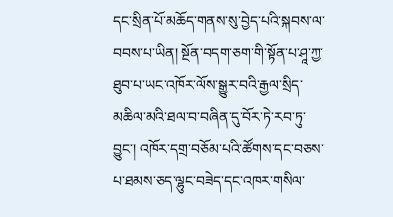དང་སྲིན་པོ་མཆོད་གནས་སུ་བྱེད་པའི་སྐབས་ལ་བབས་པ་ཡིན། སྔོན་བདག་ཅག་གི་སྟོན་པ་ཤཱ་ཀྱ་ཐུབ་པ་ཡང་འཁོར་ལོས་སྒྱུར་བའི་རྒྱལ་སྲིད་མཆིལ་མའི་ཐལ་བ་བཞིན་དུ་བོར་ཏེ་རབ་ཏུ་བྱུང་། འཁོར་དགྲ་བཅོམ་པའི་ཚོགས་དང་བཅས་པ་ཐམས་ཅད་ལྷུང་བཟེད་དང་འཁར་གསིལ་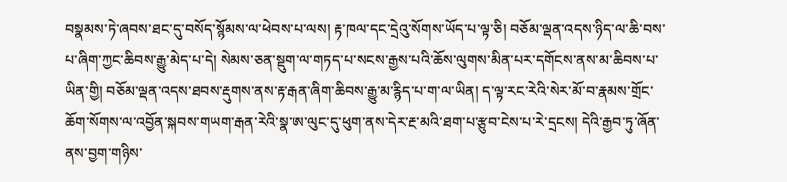བསྣམས་ཏེ་ཞབས་ཐང་དུ་བསོད་སྙོམས་ལ་ཕེབས་པ་ལས། རྟ་ཁལ་དང་དྲེའུ་སོགས་ཡོད་པ་ལྟ་ཅི། བཅོམ་ལྡན་འདས་ཉིད་ལ་ཆི་བས་པ་ཞིག་ཀྱང་ཆིབས་རྒྱུ་མེད་པ་དེ། སེམས་ཅན་སྡུག་ལ་གཏད་པ་སངས་རྒྱས་པའི་ཆོས་ལུགས་མིན་པར་དགོངས་ནས་མ་ཆིབས་པ་ཡིན་གྱི། བཅོམ་ལྡན་འདས་ཐབས་རྡུགས་ནས་རྟ་རྒན་ཞིག་ཆིབས་རྒྱུ་མ་རྙིད་པ་ག་ལ་ཡིན། ད་ལྟ་རང་རེའི་སེར་མོ་བ་རྣམས་གྲོང་ཆོག་སོགས་ལ་འབྱོན་སྐབས་གཡག་རྒན་རེའི་སྣ་ཨ་ལུང་དུ་ཕུག་ནས་དེར་རྔ་མའི་ཐག་པ་རྩུབ་ངེས་པ་རེ་དྲངས། དེའི་རྒྱབ་ཏུ་ཞོན་ནས་བྱག་གཉིས་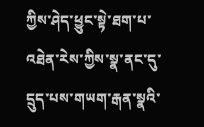ཀྱིས་ཤེད་ཕྱུང་སྟེ་ཐག་པ་འཐེན་རེས་ཀྱིས་སྣ་ནང་དུ་དྲུད་པས་གཡག་རྒན་སྣའི་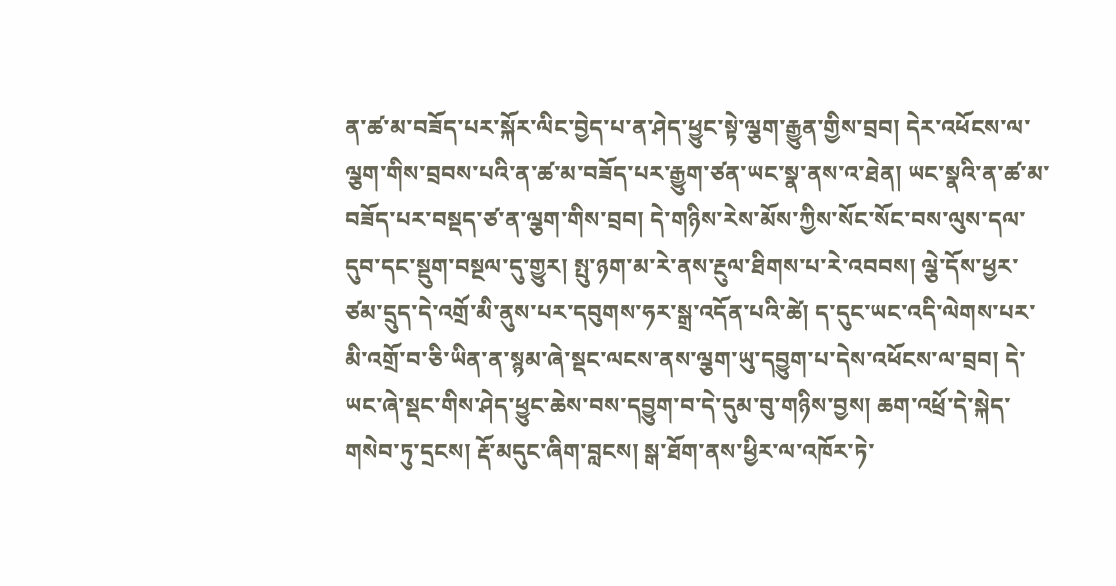ན་ཚ་མ་བཟོད་པར་སྐོར་ལིང་བྱེད་པ་ན་ཤེད་ཕྱུང་སྟེ་ལྕག་རྒྱུན་གྱིས་བྲབ། དེར་འཕོངས་ལ་ལྕག་གིས་བྲབས་པའི་ན་ཚ་མ་བཟོད་པར་རྒྱུག་ཙན་ཡང་སྣ་ནས་འ་ཐེན། ཡང་སྣའི་ན་ཚ་མ་བཟོད་པར་བསྡད་ཙ་ན་ལྕག་གིས་བྲབ། དེ་གཉིས་རེས་མོས་ཀྱིས་སོང་སོང་བས་ལུས་དལ་དུབ་དང་སྡུག་བསྔལ་དུ་གྱུར། སྤུ་ཉག་མ་རེ་ནས་རྔུལ་ཐིགས་པ་རེ་འབབས། ལྕེ་དོས་ཕྱར་ཙམ་དྲུད་དེ་འགྲོ་མི་ནུས་པར་དབུགས་ཧར་སྒྲ་འདོན་པའི་ཚེ། ད་དུང་ཡང་འདི་ལེགས་པར་མི་འགྲོ་བ་ཅི་ཡིན་ན་སྙམ་ཞེ་སྡང་ལངས་ནས་ལྕག་ཡུ་དབྱུག་པ་དེས་འཕོངས་ལ་བྲབ། དེ་ཡང་ཞེ་སྡང་གིས་ཤེད་ཕྱུང་ཆེས་བས་དབྱུག་བ་དེ་དུམ་བུ་གཉིས་བྱས། ཆག་འཕྲོ་དེ་སྐེད་གསེབ་ཏུ་དྲངས། རྡོ་མདུང་ཞིག་བླངས། སྒ་ཐོག་ནས་ཕྱིར་ལ་འཁོར་ཏེ་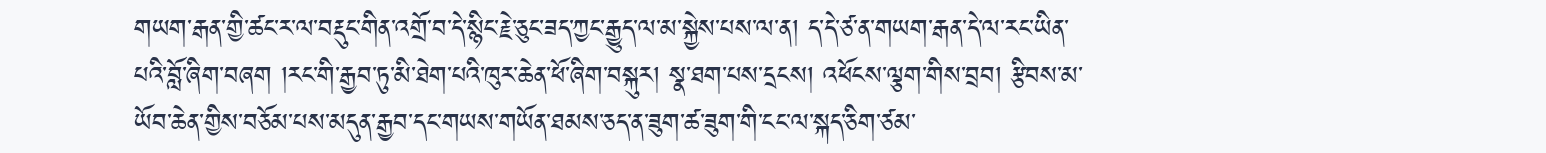གཡག་རྒན་གྱི་ཚང་ར་ལ་བརྡུང་གིན་འགྲོ་བ་དེ་སྙིང་རྗེ་ཅུང་ཟད་ཀྱང་རྒྱུད་ལ་མ་སྐྱེས་པས་ལ་ན། ད་དེ་ཙ་ན་གཡག་རྒན་དེ་ལ་རང་ཡིན་པའི་བློ་ཞིག་བཞག །རང་གི་རྒྱབ་ཏུ་མི་ཐེག་པའི་ཁུར་ཆེན་ཕོ་ཞིག་བསྐུར། སྣ་ཐག་པས་དྲངས། འཕོངས་ལྕག་གིས་བྲབ། རྩིབས་མ་ཡོབ་ཆེན་གྱིས་བཅོམ་པས་མདུན་རྒྱབ་དང་གཡས་གཡོན་ཐམས་ཅད་ན་ཟུག་ཚ་ཟུག་གི་ངང་ལ་སྐད་ཅིག་ཙམ་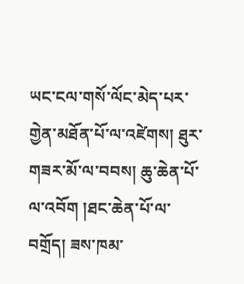ཡང་ངལ་གསོ་ལོང་མེད་པར་གྱེན་མཐོན་པོ་ལ་འཛེགས། ཐུར་གཟར་མོ་ལ་བབས། ཆུ་ཆེན་པོ་ལ་འབོག །ཐང་ཆེན་པོ་ལ་བགྲོད། ཟས་ཁམ་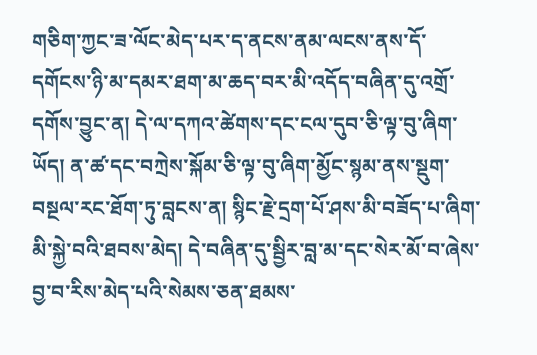གཅིག་ཀྱང་ཟ་ལོང་མེད་པར་ད་ནངས་ནམ་ལངས་ནས་དོ་དགོངས་ཉི་མ་དམར་ཐག་མ་ཆད་བར་མི་འདོད་བཞིན་དུ་འགྲོ་དགོས་བྱུང་ན། དེ་ལ་དཀའ་ཚེགས་དང་ངལ་དུབ་ཅི་ལྟ་བུ་ཞིག་ཡོད། ན་ཚ་དང་བཀྲེས་སྐོམ་ཅི་ལྟ་བུ་ཞིག་མྱོང་སྙམ་ནས་སྡུག་བསྔལ་རང་ཐོག་ཏུ་བླངས་ན། སྙིང་རྗེ་དྲག་པོ་ཤས་མི་བཟོད་པ་ཞིག་མི་སྐྱེ་བའི་ཐབས་མེད། དེ་བཞིན་དུ་སྦྱིར་བླ་མ་དང་སེར་མོ་བ་ཞེས་བྱ་བ་རིས་མེད་པའི་སེམས་ཅན་ཐམས་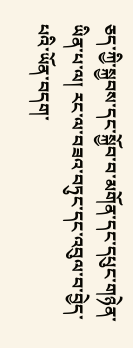ཅད་ཀྱི་སྐྱབས་དང་སྐྱོབ་བ་མགོན་དང་དཔུང་གཉེན་ཡིན་པ་ལ། རང་ལ་བཟའ་བཏུང་དང་འབུལ་བ་བྱེད་པའི་ཡོན་བདག་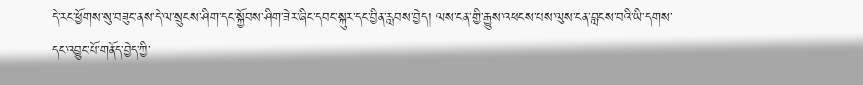དེ་རང་ཕྱོགས་སུ་བཟུང་ནས་དེ་ལ་སྲུངས་ཤིག་དང་སྐྱོབས་ཤིག་ཟེར་ཞིང་དབང་སྐུར་དང་བྱིན་རླབས་བྱེད། ལས་ངན་གྱི་རྒྱུས་འཕངས་པས་ལུས་ངན་བླངས་བའི་ཡི་དགས་དང་འབྱུང་པོ་གནོད་བྱེད་ཀྱི་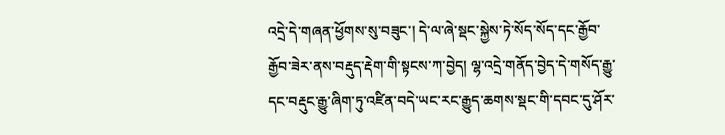འདྲེ་དེ་གཞན་ཕྱོགས་སུ་བཟུང་། དེ་ལ་ཞེ་སྡང་སྐྱེས་ཏེ་སོད་སོད་དང་རྒྱོབ་རྒྱོབ་ཟེར་ནས་བརྡུད་རྡེག་གི་སྟངས་ཀ་བྱེད། ལྷ་འདྲེ་གནོད་བྱེད་དེ་གསོད་རྒྱུ་དང་བརྡུང་རྒྱུ་ཞིག་ཏུ་འཛིན་བདེ་ཡང་རང་རྒྱུད་ཆགས་སྡང་གི་དབང་དུ་ཤོར་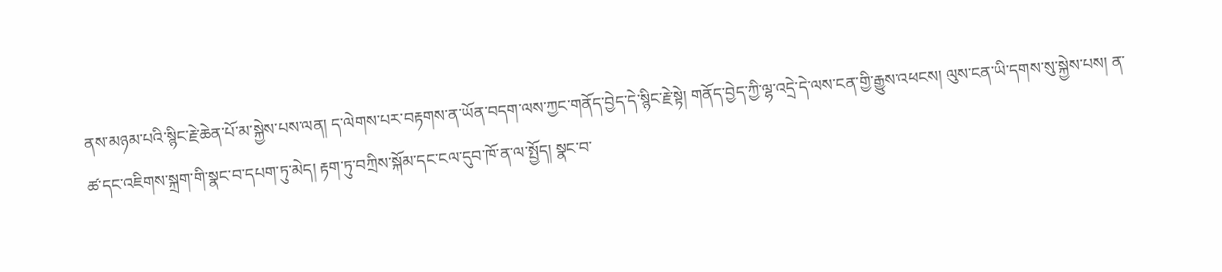ནས་མཉམ་པའི་སྙིང་རྗེ་ཆེན་པོ་མ་སྐྱེས་པས་ལན། ད་ལེགས་པར་བརྟགས་ན་ཡོན་བདག་ལས་ཀྱང་གནོད་བྱེད་དེ་སྙིང་རྗེ་སྟེ། གནོད་བྱེད་ཀྱི་ལྷ་འདྲེ་དེ་ལས་ངན་གྱི་རྒྱུས་འཕངས། ལུས་ངན་ཡི་དགས་སུ་སྐྱེས་པས། ན་ཚ་དང་འཇིགས་སྐྲག་གི་སྣང་བ་དཔག་ཏུ་མེད། རྟག་ཏུ་བཀྲིས་སྐོམ་དང་ངལ་དུབ་ཁོ་ན་ལ་སྤྱོད། སྣང་བ་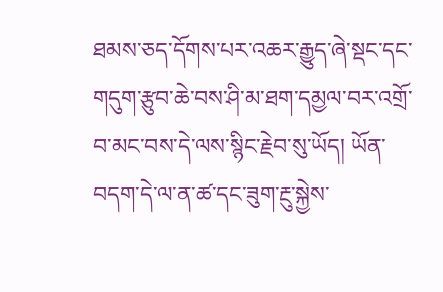ཐམས་ཅད་དོགས་པར་འཆར་རྒྱུད་ཞེ་སྡང་དང་གདུག་རྩུབ་ཆེ་བས་ཤི་མ་ཐག་དམྱལ་བར་འགྲོ་བ་མང་བས་དེ་ལས་སྙིང་རྗེབ་སུ་ཡོད། ཡོན་བདག་དེ་ལ་ན་ཚ་དང་ཟུག་རྔུ་སྐྱེས་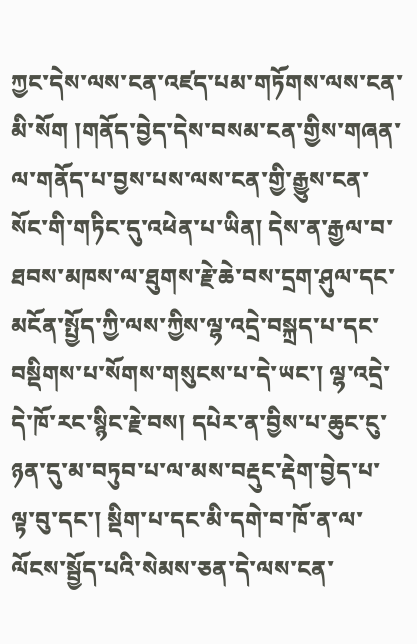ཀྱང་དེས་ལས་ངན་འཛད་པམ་གཏོགས་ལས་ངན་མི་སོག །གནོད་བྱེད་དེས་བསམ་ངན་གྱིས་གཞན་ལ་གནོད་པ་བྱས་པས་ལས་ངན་གྱི་རྒྱུས་ངན་སོང་གི་གཏིང་དུ་འཕེན་པ་ཡིན། དེས་ན་རྒྱལ་བ་ཐབས་མཁས་ལ་ཐུགས་རྗེ་ཆེ་བས་དྲག་ཤུལ་དང་མངོན་སྤྱོད་ཀྱི་ལས་ཀྱིས་ལྷ་འདྲེ་བསྐྲད་པ་དང་བསྡིགས་པ་སོགས་གསུངས་པ་དེ་ཡང་། ལྷ་འདྲེ་དེ་ཁོ་རང་སྙིང་རྗེ་བས། དཔེར་ན་བྱིས་པ་ཆུང་ངུ་ཉན་དུ་མ་བཏུབ་པ་ལ་མས་བརྡུང་རྡེག་བྱེད་པ་ལྟ་བུ་དང་། སྡིག་པ་དང་མི་དགེ་བ་ཁོ་ན་ལ་ལོངས་སྦྱོད་པའི་སེམས་ཅན་དེ་ལས་ངན་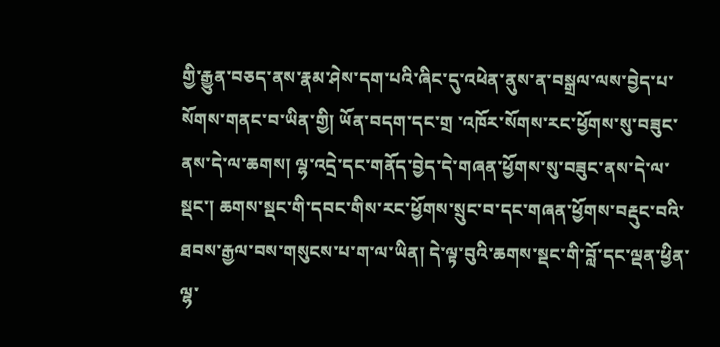གྱི་རྒྱུན་བཅད་ནས་རྣམ་ཤེས་དག་པའི་ཞིང་དུ་འཕེན་ནུས་ན་བསྒྲལ་ལས་བྱེད་པ་སོགས་གནང་བ་ཡིན་གྱི། ཡོན་བདག་དང་གྲ ་འཁོར་སོགས་རང་ཕྱོགས་སུ་བཟུང་ནས་དེ་ལ་ཆགས། ལྷ་འདྲེ་དང་གནོད་བྱེད་དེ་གཞན་ཕྱོགས་སུ་བཟུང་ནས་དེ་ལ་སྡང་། ཆགས་སྡང་གི་དབང་གིས་རང་ཕྱོགས་སྲུང་བ་དང་གཞན་ཕྱོགས་བརྡུང་བའི་ཐབས་རྒྱལ་བས་གསུངས་པ་ག་ལ་ཡིན། དེ་ལྟ་བུའི་ཆགས་སྡང་གི་བློ་དང་ལྡན་ཕྱིན་ལྷ་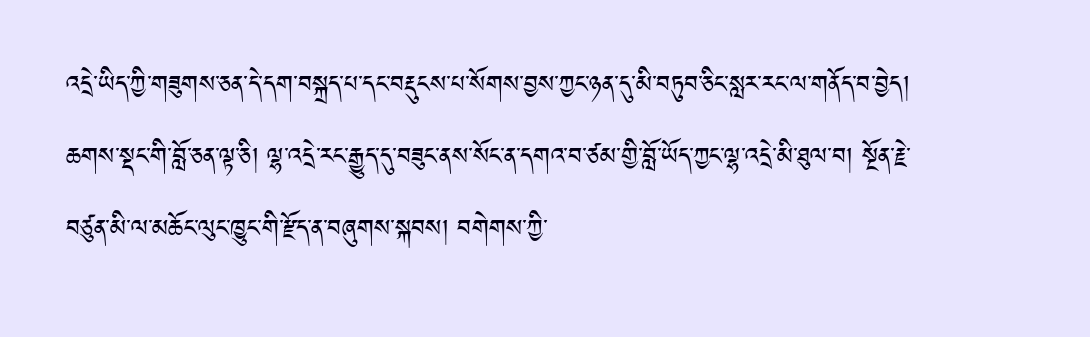འདྲེ་ཡིད་ཀྱི་གཟུགས་ཅན་དེ་དག་བསྐྲད་པ་དང་བརྡུངས་པ་སོགས་བྱས་ཀྱང་ཉན་དུ་མི་བཏུབ་ཅིང་སླར་རང་ལ་གནོད་བ་བྱེད། ཆགས་སྡང་གི་བློ་ཅན་ལྟ་ཅི། ལྷ་འདྲེ་རང་རྒྱུད་དུ་བཟུང་ནས་སོང་ན་དགའ་བ་ཙམ་གྱི་བློ་ཡོད་ཀྱང་ལྷ་འདྲེ་མི་ཐུལ་བ། སྔོན་རྗེ་བཙུན་མི་ལ་མཆོང་ལུང་ཁྱུང་གི་རྫོད་ན་བཞུགས་སྐབས། བགེགས་ཀྱི་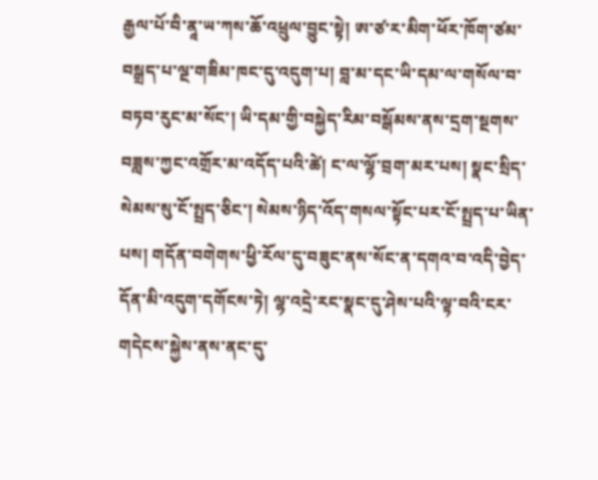རྒྱལ་པོ་བི་ནཱ་ཡ་ཀས་ཆོ་འཕྲུལ་བྱུང་སྟེ། ཨ་ཙ་ར་མིག་ཕོར་ཁོག་ཙམ་བསྒྲད་པ་ལྔ་གཟིམ་ཁང་དུ་འདུག་པ། བླ་མ་དང་ཡི་དམ་ལ་གསོལ་བ་བཏབ་རུང་མ་སོང་། ཡི་དམ་གྱི་བསྐྱེད་རིམ་བསྒོམས་ནས་དྲག་སྔགས་བཟླས་ཀྱང་འགྲོར་མ་འདོད་པའི་ཚེ། ང་ལ་ལྷོ་བྲག་མར་པས། སྣང་སྲིད་སེམས་སུ་ངོ་སྤྲད་ཅིང་། སེམས་ཉིད་འོད་གསལ་སྟོང་པར་ངོ་སྤྲད་པ་ཡིན་པས། གདོན་བགེགས་ཕྱི་རོལ་དུ་བཟུང་ནས་སོང་ན་དགའ་བ་འདི་བྱེད་དོན་མི་འདུག་དགོངས་ཏེ། ལྷ་འདྲེ་རང་སྣང་དུ་ཤེས་པའི་ལྟ་བའི་ངར་གདེངས་སྐྱེས་ནས་ནང་དུ་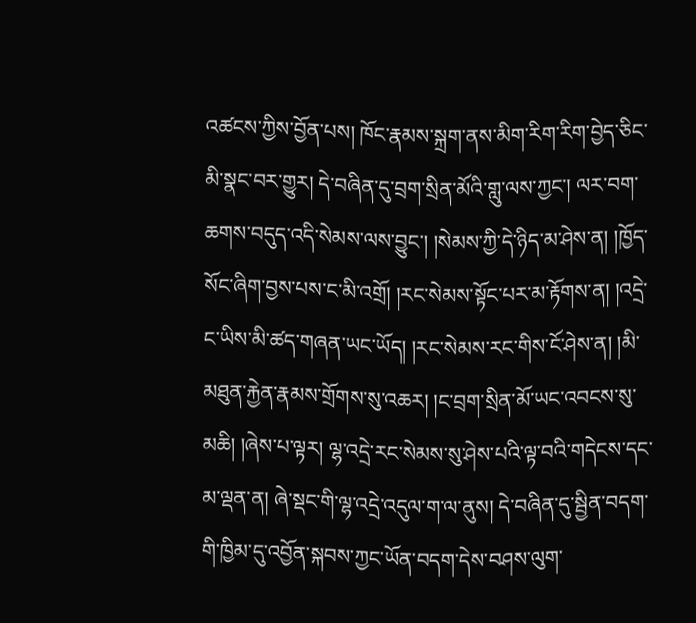འཚངས་ཀྱིས་བྱོན་པས། ཁོང་རྣམས་སྐྲག་ནས་མིག་རིག་རིག་བྱེད་ཅིང་མི་སྣང་བར་གྱུར། དེ་བཞིན་དུ་བྲག་སྲིན་མོའི་གླུ་ལས་ཀྱང་། ལར་བག་ཆགས་བདུད་འདི་སེམས་ལས་བྱུང་། །སེམས་ཀྱི་དེ་ཉིད་མ་ཤེས་ན། །ཁྱོད་སོང་ཞིག་བྱས་པས་ང་མི་འགྲོ། །རང་སེམས་སྟོང་པར་མ་རྟོགས་ན། །འདྲེ་ང་ཡིས་མི་ཚད་གཞན་ཡང་ཡོད། །རང་སེམས་རང་གིས་ངོ་ཤེས་ན། །མི་མཐུན་རྐྱེན་རྣམས་གྲོགས་སུ་འཆར། །ང་བྲག་སྲིན་མོ་ཡང་འབངས་སུ་མཆི། །ཞེས་པ་ལྟར། ལྷ་འདྲེ་རང་སེམས་སུ་ཤེས་པའི་ལྟ་བའི་གདེངས་དང་མ་ལྡན་ན། ཞེ་སྡང་གི་ལྷ་འདྲེ་འདུལ་ག་ལ་ནུས། དེ་བཞིན་དུ་སྦྱིན་བདག་གི་ཁྱིམ་དུ་འབྱོན་སྐབས་ཀྱང་ཡོན་བདག་དེས་བཤས་ལུག་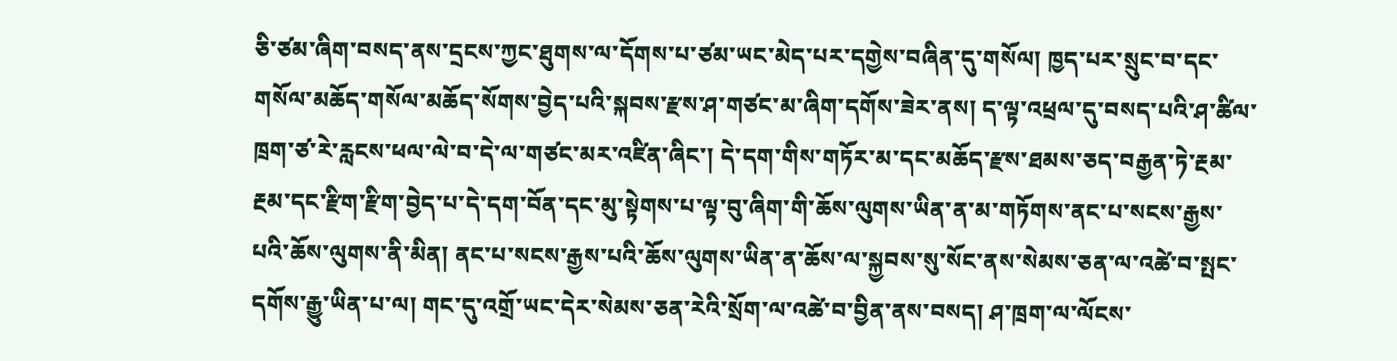ཅི་ཙམ་ཞིག་བསད་ནས་དྲངས་ཀྱང་ཐུགས་ལ་དོགས་པ་ཙམ་ཡང་མེད་པར་དགྱེས་བཞིན་དུ་གསོལ། ཁྱད་པར་སྲུང་བ་དང་གསོལ་མཆོད་གསོལ་མཆོད་སོགས་བྱེད་པའི་སྐབས་རྫས་ཤ་གཙང་མ་ཞིག་དགོས་ཟེར་ནས། ད་ལྟ་འཕྲལ་དུ་བསད་པའི་ཤ་ཚིལ་ཁྲག་ཙ་རེ་རླངས་ཕལ་ལེ་བ་དེ་ལ་གཙང་མར་འཛིན་ཞིང་། དེ་དག་གིས་གཏོར་མ་དང་མཆོད་རྫས་ཐམས་ཅད་བརྒྱན་ཏེ་རྔམ་རྔམ་དང་རྫིག་རྫིག་བྱེད་པ་དེ་དག་བོན་དང་མུ་སྟེགས་པ་ལྟ་བུ་ཞིག་གི་ཆོས་ལུགས་ཡིན་ན་མ་གཏོགས་ནང་པ་སངས་རྒྱས་པའི་ཆོས་ལུགས་ནི་མིན། ནང་པ་སངས་རྒྱས་པའི་ཆོས་ལུགས་ཡིན་ན་ཆོས་ལ་སྐྱབས་སུ་སོང་ནས་སེམས་ཅན་ལ་འཚེ་བ་སྤང་དགོས་རྒྱུ་ཡིན་པ་ལ། གང་དུ་འགྲོ་ཡང་དེར་སེམས་ཅན་རེའི་སྲོག་ལ་འཚེ་བ་བྱིན་ནས་བསད། ཤ་ཁྲག་ལ་ལོངས་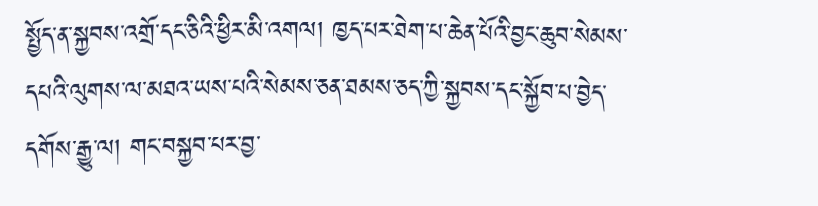སྤྱོད་ན་སྐྱབས་འགྲོ་དང་ཅིའི་ཕྱིར་མི་འགལ། ཁྱད་པར་ཐེག་པ་ཆེན་པོའི་བྱང་ཆུབ་སེམས་དཔའི་ལུགས་ལ་མཐའ་ཡས་པའི་སེམས་ཅན་ཐམས་ཅད་ཀྱི་སྐྱབས་དང་སྐྱོབ་པ་བྱེད་དགོས་རྒྱུ་ལ། གང་བསྐྱབ་པར་བྱ་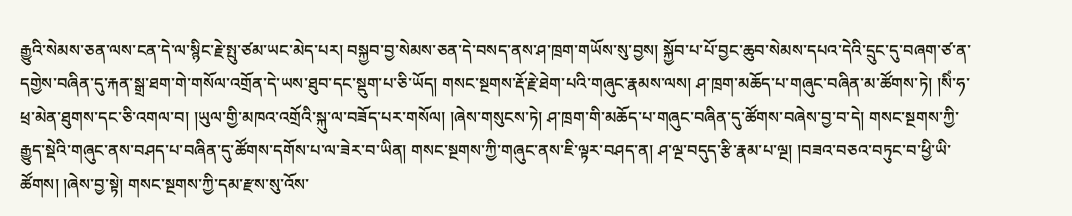རྒྱུའི་སེམས་ཅན་ལས་ངན་དེ་ལ་སྙིང་རྗེ་སྤུ་ཙམ་ཡང་མེད་པར། བསྐྱབ་བྱ་སེམས་ཅན་དེ་བསད་ནས་ཤ་ཁྲག་གཡོས་སུ་བྱས། སྐྱོབ་པ་པོ་བྱང་ཆུབ་སེམས་དཔའ་དེའི་དྲུང་དུ་བཞག་ཙ་ན་དགྱེས་བཞིན་དུ་རྐན་སྒྲ་ཐག་གེ་གསོལ་འགྲོན་དེ་ཡས་ཐུབ་དང་སྡུག་པ་ཅི་ཡོད། གསང་སྔགས་རྡོ་རྗེ་ཐེག་པའི་གཞུང་རྣམས་ལས། ཤ་ཁྲག་མཆོད་པ་གཞུང་བཞིན་མ་ཚོགས་ཏེ། །སིཾ་ཧ་ཕྲ་མེན་ཐུགས་དང་ཅི་འགལ་བ། །ཡུལ་གྱི་མཁའ་འགྲོའི་སྐུ་ལ་བཟོད་པར་གསོལ། །ཞེས་གསུངས་ཏེ། ཤ་ཁྲག་གི་མཆོད་པ་གཞུང་བཞིན་དུ་ཚོགས་བཞེས་བྱ་བ་དེ། གསང་སྔགས་ཀྱི་རྒྱུད་སྡེའི་གཞུང་ནས་བཤད་པ་བཞིན་དུ་ཚོགས་དགོས་པ་ལ་ཟེར་བ་ཡིན། གསང་སྔགས་ཀྱི་གཞུང་ནས་ཇི་ལྟར་བཤད་ན། ཤ་ལྔ་བདུད་རྩི་རྣམ་པ་ལྔ། །བཟའ་བཅའ་བཏུང་བ་ཕྱི་ཡི་ཚོགས། །ཞེས་བྱ་སྟེ། གསང་སྔགས་ཀྱི་དམ་རྫས་སུ་འོས་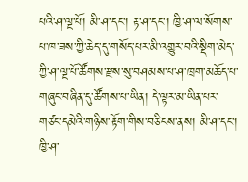པའི་ཤ་ལྔ་པོ། མི་ཤ་དང་། རྟ་ཤ་དང་། ཁྱི་ཤ་ལ་སོགས་པ་ཁ་ཟས་ཀྱི་ཆེད་དུ་གསོད་པར་མི་འགྱུར་བའི་སྡིག་མེད་ཀྱི་ཤ་ལྔ་པོ་ཚོགས་རྫས་སུ་བཤམས་པ་ཤ་ཁྲག་མཆོད་པ་གཞུང་བཞིན་དུ་ཚོགས་པ་ཡིན། དེ་ལྟར་མ་ཡིན་པར་གཙང་དམེའི་གཉིས་རྟོག་གིས་བཅིངས་ནས། མི་ཤ་དང་། ཁྱི་ཤ་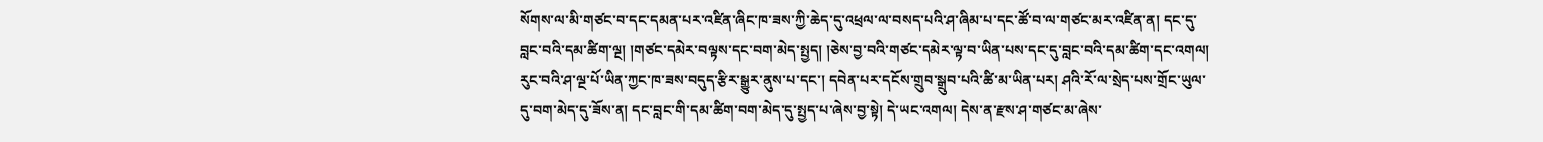སོགས་ལ་མི་གཙང་བ་དང་དམན་པར་འཛིན་ཞིང་ཁ་ཟས་ཀྱི་ཆེད་དུ་འཕྲལ་ལ་བསད་པའི་ཤ་ཞིམ་པ་དང་ཚོ་བ་ལ་གཙང་མར་འཛིན་ན། དང་དུ་བླང་བའི་དམ་ཚིག་ལྔ། །གཙང་དམེར་བལྟས་དང་བག་མེད་སྤྱད། །ཅེས་བྱ་བའི་གཙང་དམེར་ལྟ་བ་ཡིན་པས་དང་དུ་བླང་བའི་དམ་ཚིག་དང་འགལ། རུང་བའི་ཤ་ལྔ་པོ་ཡིན་ཀྱང་ཁ་ཟས་བདུད་རྩིར་སྒྱུར་ནུས་པ་དང་། དབེན་པར་དངོས་གྲུབ་སྒྲུབ་པའི་ཚི་མ་ཡིན་པར། ཤའི་རོ་ལ་སྲེད་པས་གྲོང་ཡུལ་དུ་བག་མེད་དུ་ཟོས་ན། དང་བླང་གི་དམ་ཚིག་བག་མེད་དུ་སྤྱད་པ་ཞེས་བྱ་སྟེ། དེ་ཡང་འགལ། དེས་ན་རྫས་ཤ་གཙང་མ་ཞེས་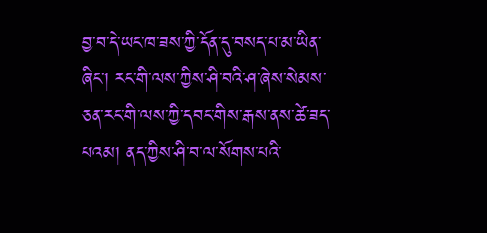བྱ་བ་དེ་ཡང་ཁ་ཟས་ཀྱི་དོན་དུ་བསད་པ་མ་ཡིན་ཞིང་། རང་གི་ལས་ཀྱིས་ཤི་བའི་ཤ་ཞེས་སེམས་ཅན་རང་གི་ལས་ཀྱི་དབང་གིས་རྒས་ནས་ཚེ་ཟད་པའམ། ནད་ཀྱིས་ཤི་བ་ལ་སོགས་པའི་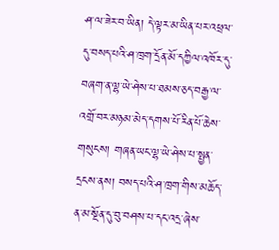ཤ་ལ་ཟེར་བ་ཡིན། དེ་ལྟར་མ་ཡིན་པར་འཕྲལ་དུ་བསད་པའི་ཤ་ཁྲག་དྲོན་མོ་དཀྱིལ་འཁོར་དུ་བཞག་ན་ལྷ་ཡེ་ཤེས་པ་ཐམས་ཅད་བརྒྱ་ལ་འགྲོ་བར་མཉམ་མེད་དགས་པོ་རིན་པོ་ཆེས་གསུངས། གཞན་ཡང་ལྷ་ཡེ་ཤེས་པ་སྤྱན་དྲངས་ནས། བསད་པའི་ཤ་ཁྲག་གིས་མཆོད་ན་མ་སྔོན་དུ་བུ་བཤས་པ་དང་འདྲ་ཞེས་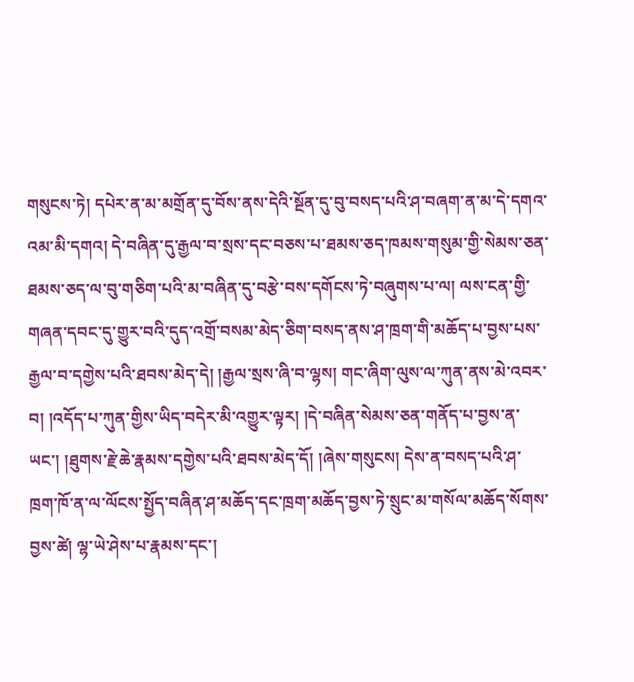གསུངས་ཏེ། དཔེར་ན་མ་མགྲོན་དུ་བོས་ནས་དེའི་སྔོན་དུ་བུ་བསད་པའི་ཤ་བཞག་ན་མ་དེ་དགའ་འམ་མི་དགའ། དེ་བཞིན་དུ་རྒྱལ་བ་སྲས་དང་བཅས་པ་ཐམས་ཅད་ཁམས་གསུམ་གྱི་སེམས་ཅན་ཐམས་ཅད་ལ་བུ་གཅིག་པའི་མ་བཞིན་དུ་བརྩེ་བས་དགོངས་ཏེ་བཞུགས་པ་ལ། ལས་ངན་གྱི་གཞན་དབང་དུ་གྱུར་བའི་དུད་འགྲོ་བསམ་མེད་ཅིག་བསད་ནས་ཤ་ཁྲག་གི་མཆོད་པ་བྱས་པས་རྒྱལ་བ་དགྱེས་པའི་ཐབས་མེད་དེ། །རྒྱལ་སྲས་ཞི་བ་ལྷས། གང་ཞིག་ལུས་ལ་ཀུན་ནས་མེ་འབར་བ། །འདོད་པ་ཀུན་གྱིས་ཡིད་བདེར་མི་འགྱུར་ལྟར། །དེ་བཞིན་སེམས་ཅན་གནོད་པ་བྱས་ན་ཡང་། །ཐུགས་རྗེ་ཆེ་རྣམས་དགྱེས་པའི་ཐབས་མེད་དོ། །ཞེས་གསུངས། དེས་ན་བསད་པའི་ཤ་ཁྲག་ཁོ་ན་ལ་ལོངས་སྤྱོད་བཞིན་ཤ་མཆོད་དང་ཁྲག་མཆོད་བྱས་ཏེ་སྲུང་མ་གསོལ་མཆོད་སོགས་བྱས་ཚེ། ལྷ་ཡེ་ཤེས་པ་རྣམས་དང་།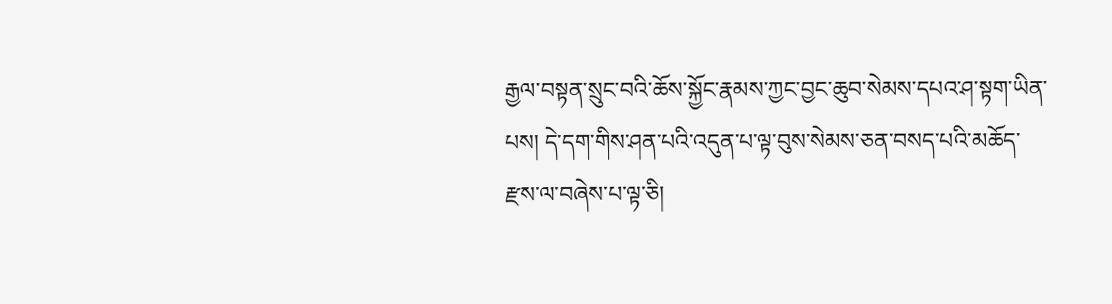རྒྱལ་བསྟན་སྲུང་བའི་ཆོས་སྐྱོང་རྣམས་ཀྱང་བྱང་ཆུབ་སེམས་དཔའ་ཤ་སྟག་ཡིན་པས། དེ་དག་གིས་ཤན་པའི་འདུན་པ་ལྟ་བུས་སེམས་ཅན་བསད་པའི་མཆོད་རྫས་ལ་བཞེས་པ་ལྟ་ཅི།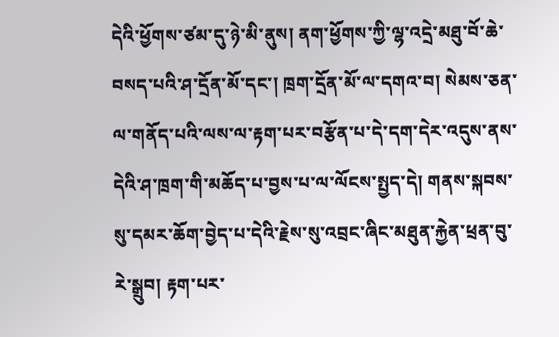དེའི་ཕྱོགས་ཙམ་དུ་ཉེ་མི་ནུས། ནག་ཕྱོགས་ཀྱི་ལྷ་འདྲེ་མཐུ་བོ་ཆེ་བསད་པའི་ཤ་དྲོན་མོ་དང་། ཁྲག་དྲོན་མོ་ལ་དགའ་བ། སེམས་ཅན་ལ་གནོད་པའི་ལས་ལ་རྟག་པར་བརྩོན་པ་དེ་དག་དེར་འདུས་ནས་དེའི་ཤ་ཁྲག་གི་མཆོད་པ་བྱས་པ་ལ་ལོངས་སྤྱད་དེ། གནས་སྐབས་སུ་དམར་ཆོག་བྱེད་པ་དེའི་རྗེས་སུ་འབྲང་ཞིང་མཐུན་རྐྱེན་ཕྲན་བུ་རེ་སྒྲུབ། རྟག་པར་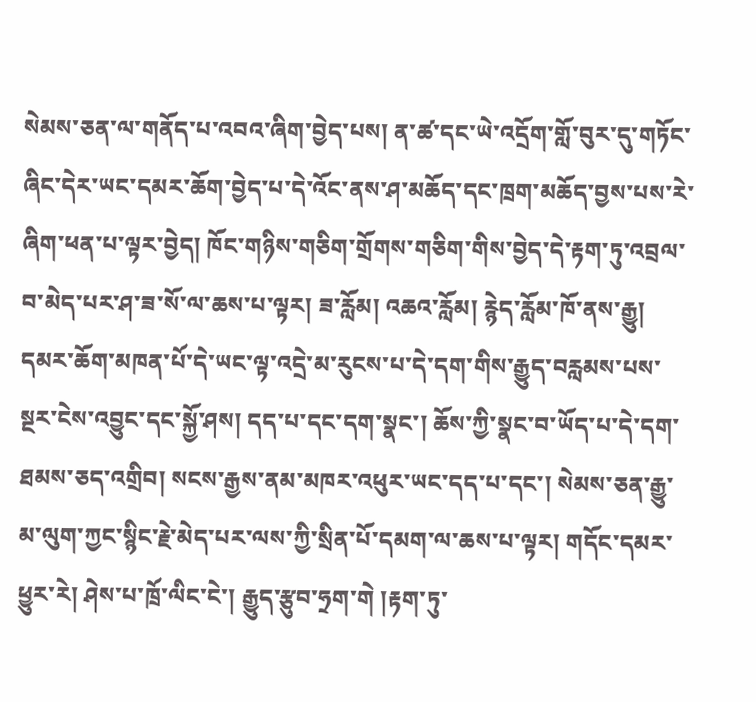སེམས་ཅན་ལ་གནོད་པ་འབའ་ཞིག་བྱེད་པས། ན་ཚ་དང་ཡེ་འདྲོག་གློ་བུར་དུ་གཏོང་ཞིང་དེར་ཡང་དམར་ཆོག་བྱེད་པ་དེ་འོང་ནས་ཤ་མཆོད་དང་ཁྲག་མཆོད་བྱས་པས་རེ་ཞིག་ཕན་པ་ལྟར་བྱེད། ཁོང་གཉིས་གཅིག་གྲོགས་གཅིག་གིས་བྱེད་དེ་རྟག་ཏུ་འབྲལ་བ་མེད་པར་ཤ་ཟ་སོ་ལ་ཆས་པ་ལྟར། ཟ་རློམ། འཆའ་རློམ། རྙེད་རློམ་ཁོ་ནས་རྒྱུ། དམར་ཆོག་མཁན་པོ་དེ་ཡང་ལྟ་འདྲེ་མ་རུངས་པ་དེ་དག་གིས་རྒྱུད་བརླམས་པས་སྔར་ངེས་འབྱུང་དང་སྐྱོ་ཤས། དད་པ་དང་དག་སྣང་། ཆོས་ཀྱི་སྣང་བ་ཡོད་པ་དེ་དག་ཐམས་ཅད་འགྲིབ། སངས་རྒྱས་ནམ་མཁར་འཕུར་ཡང་དད་པ་དང་། སེམས་ཅན་རྒྱུ་མ་ལུག་ཀྱང་སྙིང་རྗེ་མེད་པར་ལས་ཀྱི་སྲིན་པོ་དམག་ལ་ཆས་པ་ལྟར། གདོང་དམར་ཕྱུར་རེ། ཤེས་པ་ཁྲོ་ལིང་ངེ་། རྒྱུད་རྩུབ་ཧྲག་གེ །རྟག་ཏུ་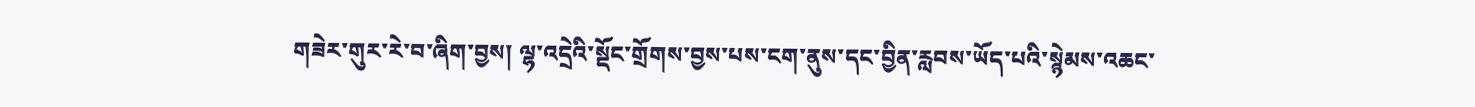གཟེར་གུར་རེ་བ་ཞིག་བྱས། ལྷ་འདྲེའི་སྡོང་གྲོགས་བྱས་པས་ངག་ནུས་དང་བྱིན་རླབས་ཡོད་པའི་སྙེམས་འཆང་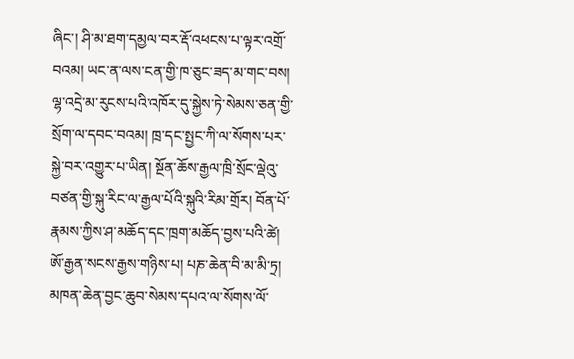ཞིང་། ཤི་མ་ཐག་དམྱལ་བར་རྡོ་འཕངས་པ་ལྟར་འགྲོ་བའམ། ཡང་ན་ལས་ངན་གྱི་ཁ་ཅུང་ཟད་མ་གང་བས། ལྷ་འདྲེ་མ་རུངས་པའི་འཁོར་དུ་སྐྱེས་ཏེ་སེམས་ཅན་གྱི་སྲོག་ལ་དབང་བའམ། ཁྲ་དང་སྤྱང་ཀི་ལ་སོགས་པར་སྐྱེ་བར་འགྱུར་པ་ཡིན། སྔོན་ཆོས་རྒྱལ་ཁྲི་སྲོང་ལྡེའུ་བཙན་གྱི་སྐུ་རིང་ལ་རྒྱལ་པོའི་སྐུའི་རིམ་གྲོར། བོན་པོ་རྣམས་ཀྱིས་ཤ་མཆོད་དང་ཁྲག་མཆོད་བྱས་པའི་ཚེ། ཨོ་རྒྱན་སངས་རྒྱས་གཉིས་པ། པཎ་ཆེན་བི་མ་མི་ཏྲ། མཁན་ཆེན་བྱང་ཆུབ་སེམས་དཔའ་ལ་སོགས་ལོ་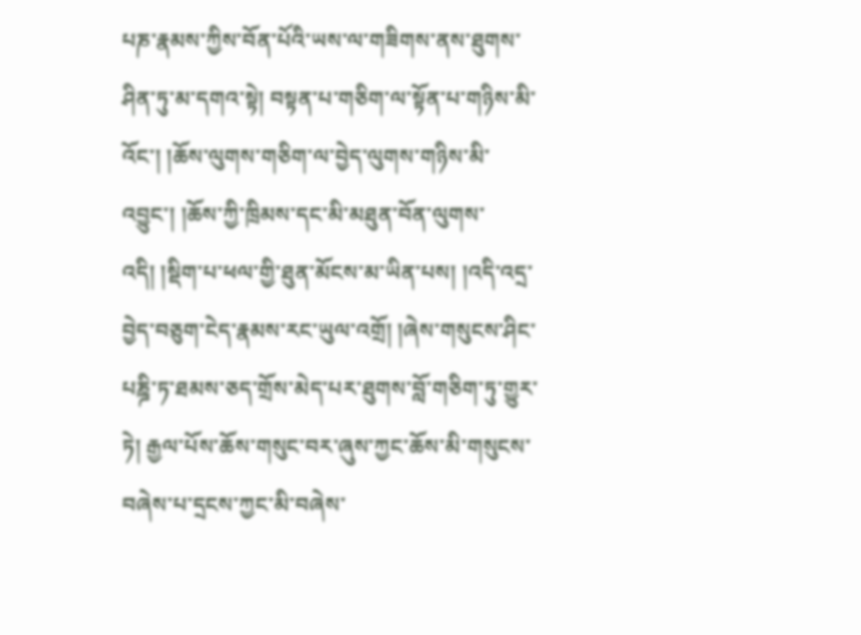པཎ་རྣམས་ཀྱིས་བོན་པོའི་ཡས་ལ་གཟིགས་ནས་ཐུགས་ཤིན་ཏུ་མ་དགའ་སྟེ། བསྟན་པ་གཅིག་ལ་སྟོན་པ་གཉིས་མི་འོང་། །ཆོས་ལུགས་གཅིག་ལ་བྱེད་ལུགས་གཉིས་མི་འབྱུང་། །ཆོས་ཀྱི་ཁྲིམས་དང་མི་མཐུན་བོན་ལུགས་འདི། །སྡིག་པ་ཕལ་གྱི་ཐུན་མོངས་མ་ཡིན་པས། །འདི་འདྲ་བྱེད་བཅུག་ངེད་རྣམས་རང་ཡུལ་འགྲོ། །ཞེས་གསུངས་ཤིང་པཎྜི་ཏ་ཐམས་ཅད་གྲོས་མེད་པར་ཐུགས་བློ་གཅིག་ཏུ་གྱུར་ཏེ། རྒྱལ་པོས་ཆོས་གསུང་བར་ཞུས་ཀྱང་ཆོས་མི་གསུངས་བཞེས་པ་དྲངས་ཀྱང་མི་བཞེས་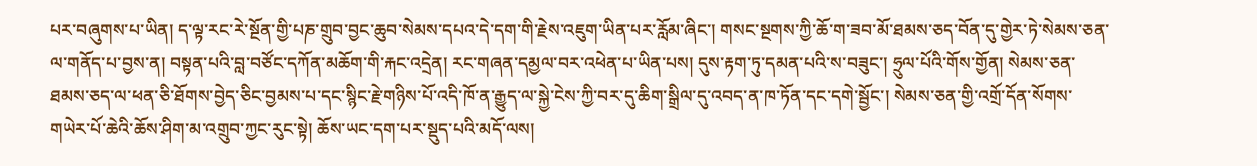པར་བཞུགས་པ་ཡིན། ད་ལྟ་རང་རེ་སྔོན་གྱི་པཎ་གྲུབ་བྱང་ཆུབ་སེམས་དཔའ་དེ་དག་གི་རྗེས་འཇུག་ཡིན་པར་རློམ་ཞིང་། གསང་སྔགས་ཀྱི་ཆོ་ག་ཟབ་མོ་ཐམས་ཅད་བོན་དུ་གྱེར་ཏེ་སེམས་ཅན་ལ་གནོད་པ་བྱས་ན། བསྟན་པའི་བླ་བཙོང་དཀོན་མཆོག་གི་རྐང་འདྲེན། རང་གཞན་དམྱལ་བར་འཕེན་པ་ཡིན་པས། དུས་རྟག་ཏུ་དམན་པའི་ས་བཟུང་། ཧྲུལ་པོའི་གོས་གྱོན། སེམས་ཅན་ཐམས་ཅད་ལ་ཕན་ཅི་ཐོགས་བྱེད་ཅིང་བྱམས་པ་དང་སྙིང་རྗེ་གཉིས་པོ་འདི་ཁོ་ན་རྒྱུད་ལ་སྐྱེ་ངེས་ཀྱི་བར་དུ་ཆིག་སྒྲིལ་དུ་འབད་ན་ཁ་ཏོན་དང་དགེ་སྦྱོང་། སེམས་ཅན་གྱི་འགྲོ་དོན་སོགས་གཡེར་པོ་ཆེའི་ཆོས་ཤིག་མ་འགྲུབ་ཀྱང་རུང་སྟེ། ཆོས་ཡང་དག་པར་སྡུད་པའི་མདོ་ལས།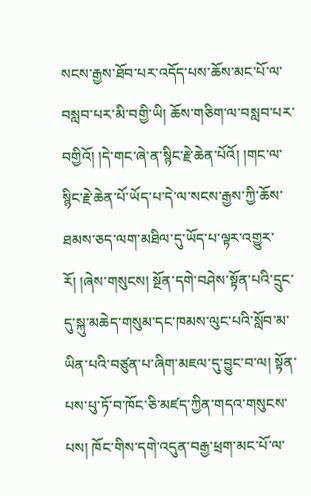སངས་རྒྱས་ཐོབ་པར་འདོད་པས་ཆོས་མང་པོ་ལ་བསླབ་པར་མི་བགྱི་ཡི། ཆོས་གཅིག་ལ་བསླབ་པར་བགྱིའོ། །དེ་གང་ཞེ་ན་སྙིང་རྗེ་ཆེན་པོའོ། །གང་ལ་སྙིང་རྗེ་ཆེན་པོ་ཡོད་པ་དེ་ལ་སངས་རྒྱས་ཀྱི་ཆོས་ཐམས་ཅད་ལག་མཐིལ་དུ་ཡོད་པ་ལྟར་འགྱུར་རོ། །ཞེས་གསུངས། སྔོན་དགེ་བཤེས་སྟོན་པའི་དྲུང་དུ་སྐུ་མཆེད་གསུམ་དང་ཁམས་ལུང་པའི་སློབ་མ་ཡིན་པའི་བཙུན་པ་ཞིག་མཇལ་དུ་བྱུང་བ་ལ། སྟོན་པས་པུ་ཏོ་བ་ཁོང་ཅི་མཛད་ཀྱིན་གདའ་གསུངས་པས། ཁོང་གིས་དགེ་འདུན་བརྒྱ་ཕྲག་མང་པོ་ལ་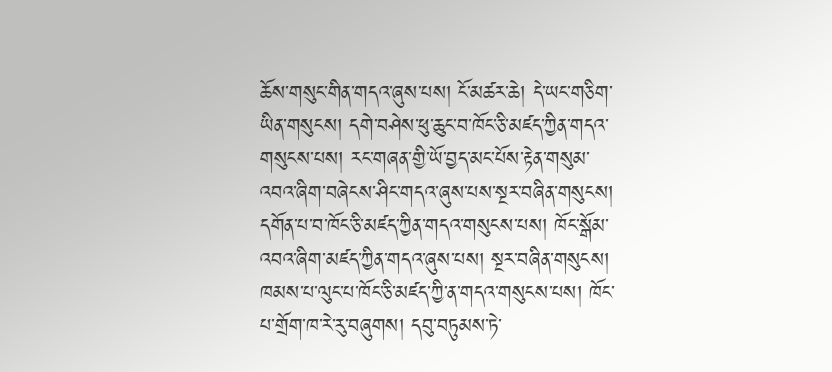ཆོས་གསུང་གིན་གདའ་ཞུས་པས། ངོ་མཚར་ཆེ། དེ་ཡང་གཅིག་ཡིན་གསུངས། དགེ་བཤེས་ཕུ་ཆུང་བ་ཁོང་ཅི་མཛད་ཀྱིན་གདའ་གསུངས་པས། རང་གཞན་གྱི་ཡོ་བྱད་མང་པོས་རྟེན་གསུམ་འབའ་ཞིག་བཞེངས་ཤིང་གདའ་ཞུས་པས་སྔར་བཞིན་གསུངས། དགོན་པ་བ་ཁོང་ཅི་མཛད་ཀྱིན་གདའ་གསུངས་པས། ཁོང་སྒོམ་འབའ་ཞིག་མཛད་ཀྱིན་གདའ་ཞུས་པས། སྔར་བཞིན་གསུངས། ཁམས་པ་ལུང་པ་ཁོང་ཅི་མཛད་ཀྱི་ན་གདའ་གསུངས་པས། ཁོང་པ་གྲོག་ཁ་རེ་རུ་བཞུགས། དབུ་བཏུམས་ཏེ་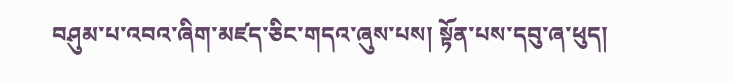བཤུམ་པ་འབའ་ཞིག་མཛད་ཅིང་གདའ་ཞུས་པས། སྟོན་པས་དབུ་ཞ་ཕུད།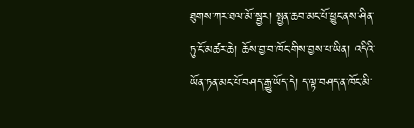ཐུགས་ཀར་ཐལ་མོ་སྦྱར། སྤྱན་ཆབ་མང་པོ་ཕྱུང་ནས་ཤིན་ཏུ་ངོ་མཚར་ཆེ། ཆོས་བྱ་བ་ཁོང་གིས་བྱས་པ་ཡིན། འདིའི་ཡོན་ཏན་མང་པོ་བཤད་རྒྱུ་ཡོད་དེ། ད་ལྟ་བཤད་ན་ཁོང་མི་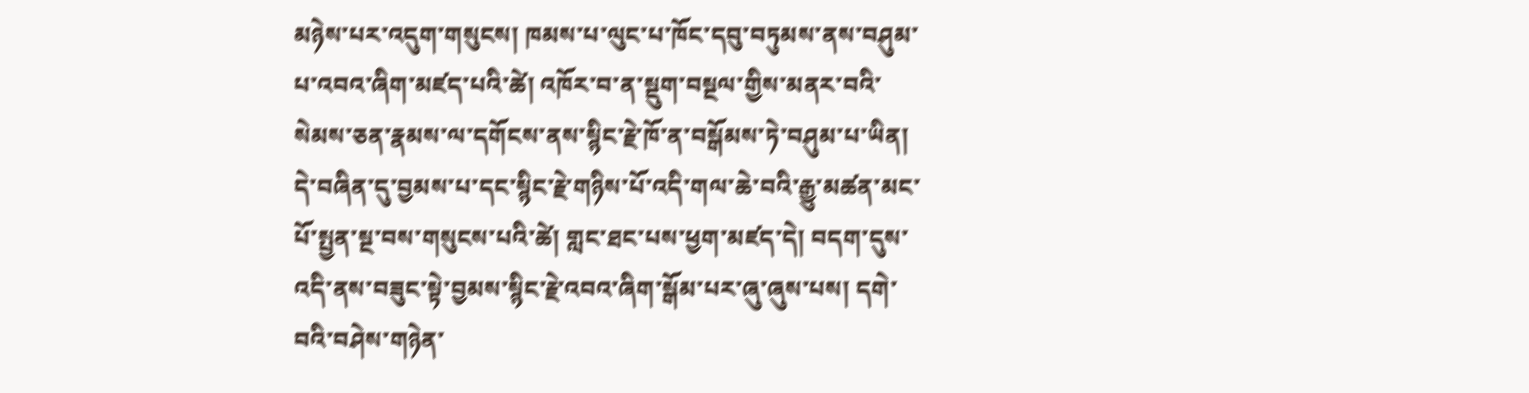མཉེས་པར་འདུག་གསུངས། ཁམས་པ་ལུང་པ་ཁོང་དབུ་བཏུམས་ནས་བཤུམ་པ་འབའ་ཞིག་མཛད་པའི་ཚེ། འཁོར་བ་ན་སྡུག་བསྔལ་གྱིས་མནར་བའི་སེམས་ཅན་རྣམས་ལ་དགོངས་ནས་སྙིང་རྗེ་ཁོ་ན་བསྒོམས་ཏེ་བཤུམ་པ་ཡིན། དེ་བཞིན་དུ་བྱམས་པ་དང་སྙིང་རྗེ་གཉིས་པོ་འདི་གལ་ཆེ་བའི་རྒྱུ་མཚན་མང་པོ་སྤྱན་སྔ་བས་གསུངས་པའི་ཚེ། གླང་ཐང་པས་ཕྱག་མཛད་དེ། བདག་དུས་འདི་ནས་བཟུང་སྟེ་བྱམས་སྙིང་རྗེ་འབའ་ཞིག་སྒོམ་པར་ཞུ་ཞུས་པས། དགེ་བའི་བཤེས་གཉེན་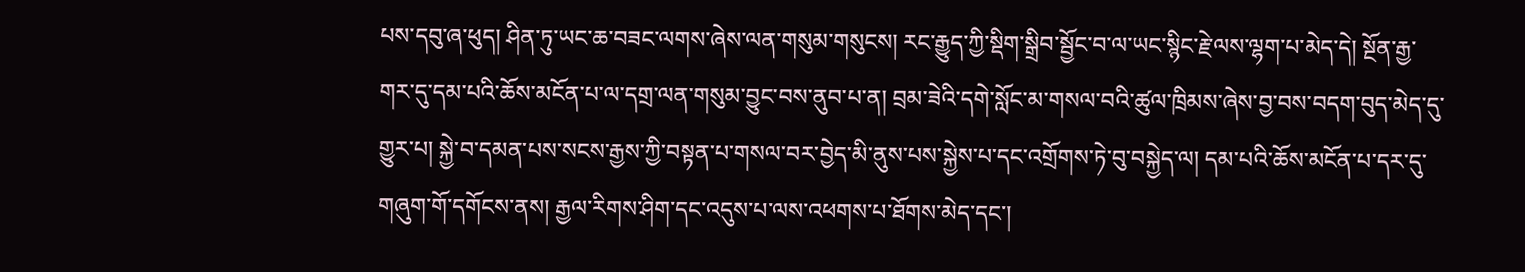པས་དབུ་ཞ་ཕུད། ཤིན་ཏུ་ཡང་ཆ་བཟང་ལགས་ཞེས་ལན་གསུམ་གསུངས། རང་རྒྱུད་ཀྱི་སྡིག་སྒྲིབ་སྦྱོང་བ་ལ་ཡང་སྙིང་རྗེ་ལས་ལྷག་པ་མེད་དེ། སྔོན་རྒྱ་གར་དུ་དམ་པའི་ཆོས་མངོན་པ་ལ་དགྲ་ལན་གསུམ་བྱུང་བས་ནུབ་པ་ན། བྲམ་ཟེའི་དགེ་སློང་མ་གསལ་བའི་ཚུལ་ཁྲིམས་ཞེས་བྱ་བས་བདག་བུད་མེད་དུ་གྱུར་པ། སྐྱེ་བ་དམན་པས་སངས་རྒྱས་ཀྱི་བསྟན་པ་གསལ་བར་བྱེད་མི་ནུས་པས་སྐྱེས་པ་དང་འགྲོགས་ཏེ་བུ་བསྐྱེད་ལ། དམ་པའི་ཆོས་མངོན་པ་དར་དུ་གཞུག་གོ་དགོངས་ནས། རྒྱལ་རིགས་ཤིག་དང་འདུས་པ་ལས་འཕགས་པ་ཐོགས་མེད་དང་།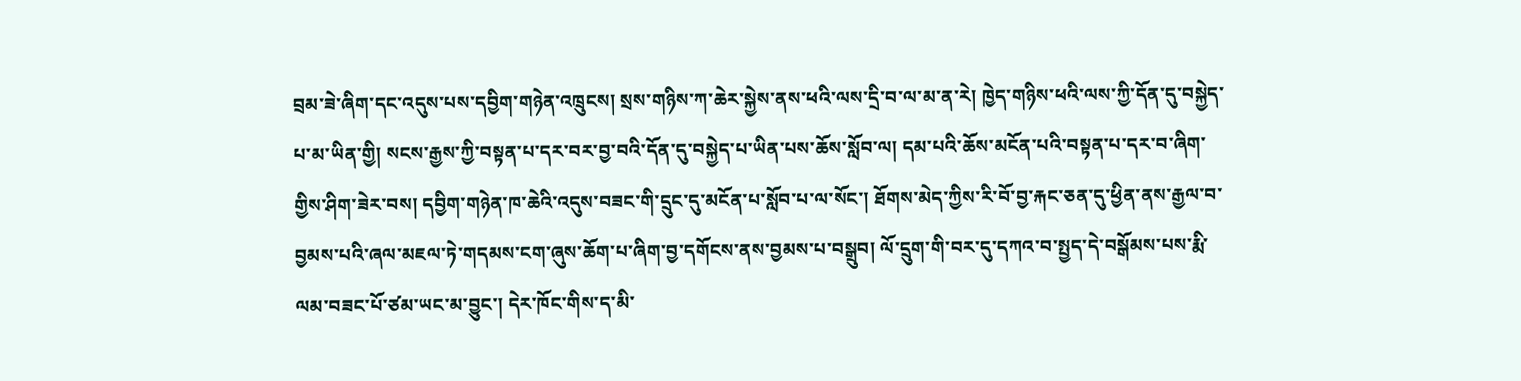བྲམ་ཟེ་ཞིག་དང་འདུས་པས་དབྱིག་གཉེན་འཁྲུངས། སྲས་གཉིས་ཀ་ཆེར་སྐྱེས་ནས་ཕའི་ལས་དྲི་བ་ལ་མ་ན་རེ། ཁྱེད་གཉིས་ཕའི་ལས་ཀྱི་དོན་དུ་བསྐྱེད་པ་མ་ཡིན་གྱི། སངས་རྒྱས་ཀྱི་བསྟན་པ་དར་བར་བྱ་བའི་དོན་དུ་བསྐྱེད་པ་ཡིན་པས་ཆོས་སློབ་ལ། དམ་པའི་ཆོས་མངོན་པའི་བསྟན་པ་དར་བ་ཞིག་གྱིས་ཤིག་ཟེར་བས། དབྱིག་གཉེན་ཁ་ཆེའི་འདུས་བཟང་གི་དྲུང་དུ་མངོན་པ་སློབ་པ་ལ་སོང་། ཐོགས་མེད་ཀྱིས་རི་བོ་བྱ་རྐང་ཅན་དུ་ཕྱིན་ནས་རྒྱལ་བ་བྱམས་པའི་ཞལ་མཇལ་ཏེ་གདམས་ངག་ཞུས་ཆོག་པ་ཞིག་བྱ་དགོངས་ནས་བྱམས་པ་བསྒྲུབ། ལོ་དྲུག་གི་བར་དུ་དཀའ་བ་སྤྱད་དེ་བསྒོམས་པས་རྨི་ལམ་བཟང་པོ་ཙམ་ཡང་མ་བྱུང་། དེར་ཁོང་གིས་ད་མི་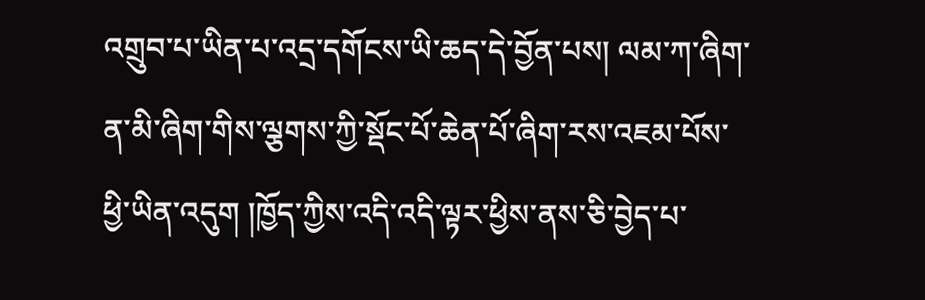འགྲུབ་པ་ཡིན་པ་འདྲ་དགོངས་ཡི་ཆད་དེ་བྱོན་པས། ལམ་ཀ་ཞིག་ན་མི་ཞིག་གིས་ལྕགས་ཀྱི་སྡོང་པོ་ཆེན་པོ་ཞིག་རས་འཇམ་པོས་ཕྱི་ཡིན་འདུག །ཁྱོད་ཀྱིས་འདི་འདི་ལྟར་ཕྱིས་ནས་ཅི་བྱེད་པ་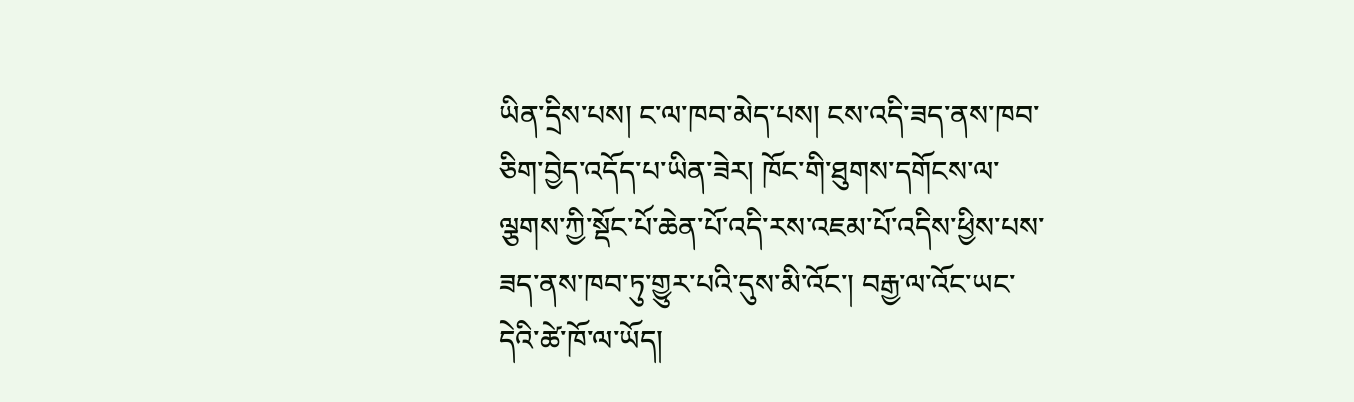ཡིན་དྲིས་པས། ང་ལ་ཁབ་མེད་པས། ངས་འདི་ཟད་ནས་ཁབ་ཅིག་བྱེད་འདོད་པ་ཡིན་ཟེར། ཁོང་གི་ཐུགས་དགོངས་ལ་ལྕགས་ཀྱི་སྡོང་པོ་ཆེན་པོ་འདི་རས་འཇམ་པོ་འདིས་ཕྱིས་པས་ཟད་ནས་ཁབ་ཏུ་གྱུར་པའི་དུས་མི་འོང་། བརྒྱ་ལ་འོང་ཡང་དེའི་ཚེ་ཁོ་ལ་ཡོད།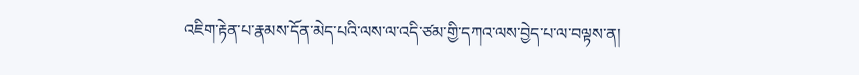འཇིག་རྟེན་པ་རྣམས་དོན་མེད་པའི་ལས་ལ་འདི་ཙམ་གྱི་དཀའ་ལས་བྱེད་པ་ལ་བལྟས་ན།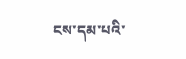ངས་དམ་པའི་